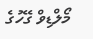މޯލްޑިވް ގޭހުގެ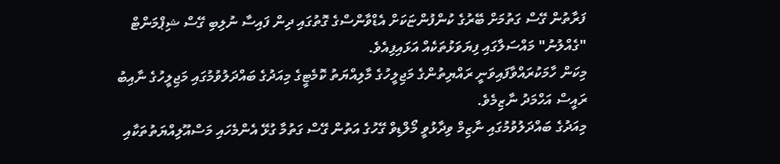ފަރާތުން ގޭސް ގަތުމަށް ބޭރުގެ ކުންފުންޏަކަށް އެޑްވާންސްގެ ގޮތުގައި ދިން ފައިސާ ނުލިބި ގޭސް ޝިޕްމަންޓް "ގެއްލުނު" މައްސަލާގައި ފިޔަވަޅުތަކެއް އަޅައިފިއެވެ.
މިކަން ހާމަކުރައްވާފައިވަނީ ރައްޔިތުންގެ މަޖިލީހުގެ މާލިއްޔަތު ކޮމެޓީގެ މިއަދުގެ ބައްދަލުވުމުގައި މަޖިލީހުގެ ނާއިބު ރައީސް އަހްމަދު ނާޒިމެވެ.
މިއަދުގެ ބައްދަލުވުމުގައި ނާޒިމް ވިދާޅުވީ މޯލްޑިވް ގޭހުގެ އަތުން ގޭސް ގަތުމާ ގުޅޭ އެންމެހައި މަސްއޫލިއްޔަތުތަކާއި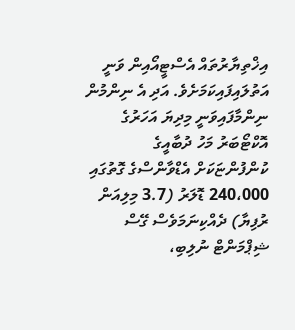އިޚްތިޔާރުތައް އެސްޓީއޯއިން ވަނީ އަތުލައިފައިކަމަށެވެ. އަދި އެ ނިންމުން ނިންމާފައިވަނީ މިދިޔަ އަހަރުގެ އޮކްޓޯބަރު މަހު ދުބާއީގެ ކުންފުންޏަކަށް އެޑްވާންސްގެ ގޮތުގައި 240،000 ޑޮލަރު (3.7 މިލިއަން ރުފިޔާ) ދެއްކިނަމަވެސް ގޭސް ޝިޕްމަންޓް ނުލިބި،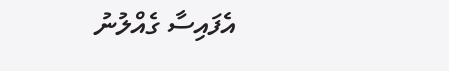އެފައިސާ ގެއްލުނު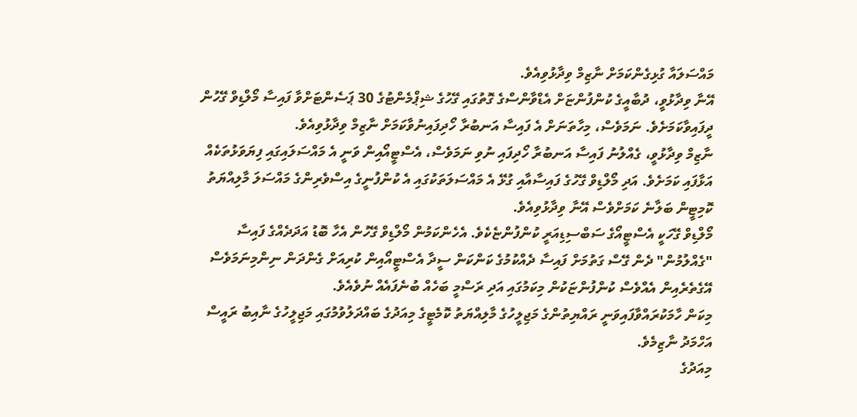މައްސަލައާ ގުޅިގެންކަމަށް ނާޒިމް ވިދާޅުވިއެވެ.
އޭނާ ވިދާޅުވީ، ދުބާއީގެ ކުންފުންޏަށް އެޑްވާންސްގެ ގޮތުގައި ގޭހުގެ ޝިޕްމެންޓުގެ 30 ޕަސެންޓަށްވާ ފައިސާ މޯލްޑިވް ގޭހުން ދީފައިވާކަމަށެވެ. ނަމަވެސް، މިހާތަނަށް އެ ފައިސާ އަނބުރާ ހޯދިފައިނުވާކަމަށް ނާޒިމް ވިދާޅުވިއެވެ.
ނާޒިމް ވިދާޅުވީ، ގެއްލުނު ފައިސާ އަނބުރާ ހޯދިފައި ނުވި ނަމަވެސް، އެސްޓީއޯއިން ވަނީ އެ މައްސަލައިގައި ފިޔަވަޅުތަކެއް އަޅާފައި ކަމަށެވެ. އަދި މޯލްޑިވް ގޭހުގެ ފައިސާއާއި ގުޅޭ އެ މައްސަލަތަކުގައި އެ ކުންފުނީގެ އިސްވެރިންގެ މައްސަލަ މާލިއްޔަތު ކޮމިޓީން ބަލާނެ ކަމަށްވެސް އޭނާ ވިދާޅުވިއެވެ.
މޯލްޑިވް ގޭހަކީ އެސްޓީއޯގެ ސަބްސިޑިއަރީ ކުންފުންޏެކެވެ. އެހެންކަމުން މޯލްޑިވް ގޭހުން އެހާ ބޮޑު އަދަދެއްގެ ފައިސާ "ގެއްލުމުން" ދެން ގޭސް ގަތުމަށް ފައިސާ ދެއްކުމުގެ ކަންކަން ސީދާ އެސްޓީއޯއިން ކުރިއަށް ގެންދަން ނިންމިނަމަވެސް އޭގެތެރެއިން އެއްވެސް ކުންފުންޏަކުން މިކަމުގައި އަދި ރަސްމީ ބަހެއް ބުނެފައެއް ނުވެއެވެ.
މިކަން ހާމަކުރައްވާފައިވަނީ ރައްޔިތުންގެ މަޖިލީހުގެ މާލިއްޔަތު ކޮމެޓީގެ މިއަދުގެ ބައްދަލުވުމުގައި މަޖިލީހުގެ ނާއިބު ރައީސް އަހްމަދު ނާޒިމެވެ.
މިއަދުގެ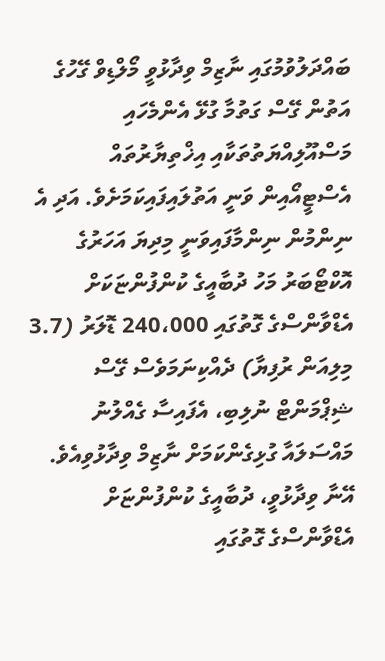ބައްދަލުވުމުގައި ނާޒިމް ވިދާޅުވީ މޯލްޑިވް ގޭހުގެ އަތުން ގޭސް ގަތުމާ ގުޅޭ އެންމެހައި މަސްއޫލިއްޔަތުތަކާއި އިޚްތިޔާރުތައް އެސްޓީއޯއިން ވަނީ އަތުލައިފައިކަމަށެވެ. އަދި އެ ނިންމުން ނިންމާފައިވަނީ މިދިޔަ އަހަރުގެ އޮކްޓޯބަރު މަހު ދުބާއީގެ ކުންފުންޏަކަށް އެޑްވާންސްގެ ގޮތުގައި 240،000 ޑޮލަރު (3.7 މިލިއަން ރުފިޔާ) ދެއްކިނަމަވެސް ގޭސް ޝިޕްމަންޓް ނުލިބި، އެފައިސާ ގެއްލުނު މައްސަލައާ ގުޅިގެންކަމަށް ނާޒިމް ވިދާޅުވިއެވެ.
އޭނާ ވިދާޅުވީ، ދުބާއީގެ ކުންފުންޏަށް އެޑްވާންސްގެ ގޮތުގައި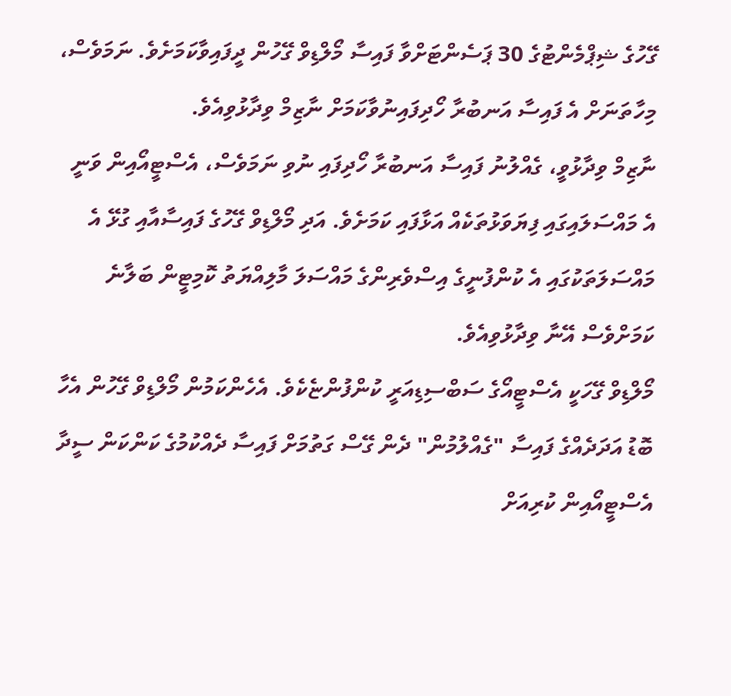ގޭހުގެ ޝިޕްމެންޓުގެ 30 ޕަސެންޓަށްވާ ފައިސާ މޯލްޑިވް ގޭހުން ދީފައިވާކަމަށެވެ. ނަމަވެސް، މިހާތަނަށް އެ ފައިސާ އަނބުރާ ހޯދިފައިނުވާކަމަށް ނާޒިމް ވިދާޅުވިއެވެ.
ނާޒިމް ވިދާޅުވީ، ގެއްލުނު ފައިސާ އަނބުރާ ހޯދިފައި ނުވި ނަމަވެސް، އެސްޓީއޯއިން ވަނީ އެ މައްސަލައިގައި ފިޔަވަޅުތަކެއް އަޅާފައި ކަމަށެވެ. އަދި މޯލްޑިވް ގޭހުގެ ފައިސާއާއި ގުޅޭ އެ މައްސަލަތަކުގައި އެ ކުންފުނީގެ އިސްވެރިންގެ މައްސަލަ މާލިއްޔަތު ކޮމިޓީން ބަލާނެ ކަމަށްވެސް އޭނާ ވިދާޅުވިއެވެ.
މޯލްޑިވް ގޭހަކީ އެސްޓީއޯގެ ސަބްސިޑިއަރީ ކުންފުންޏެކެވެ. އެހެންކަމުން މޯލްޑިވް ގޭހުން އެހާ ބޮޑު އަދަދެއްގެ ފައިސާ "ގެއްލުމުން" ދެން ގޭސް ގަތުމަށް ފައިސާ ދެއްކުމުގެ ކަންކަން ސީދާ އެސްޓީއޯއިން ކުރިއަށް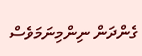ގެންދަން ނިންމިނަމަވެސް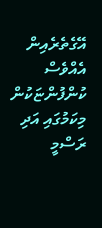އޭގެތެރެއިން އެއްވެސް ކުންފުންޏަކުން މިކަމުގައި އަދި ރަސްމީ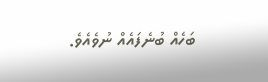ބަހެއް ބުނެފައެއް ނުވެއެވެ.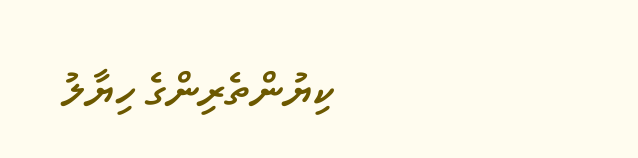ކިޔުންތެރިންގެ ހިޔާލު